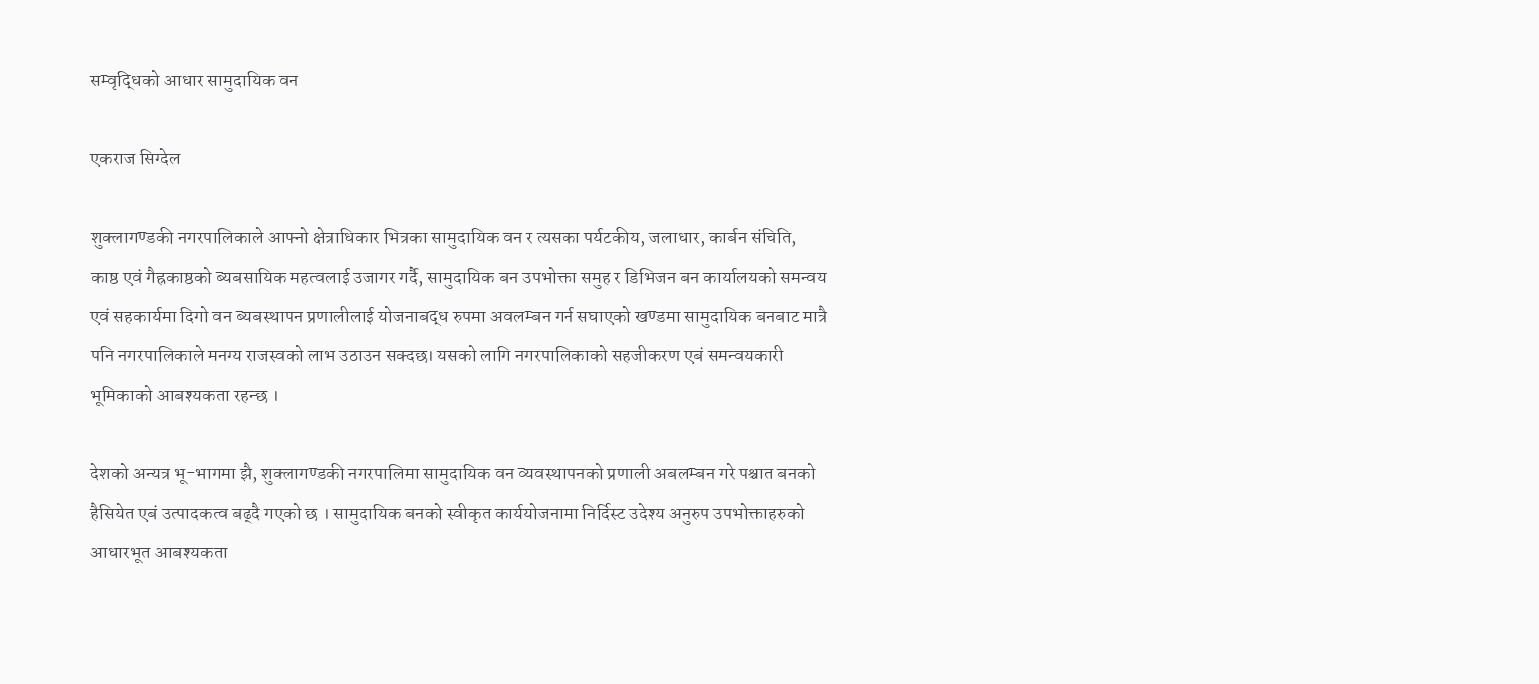सम्वृद्धिको आधार सामुदायिक वन

एकराज सिग्देल

शुक्लागण्डकी नगरपालिकाले आफ्नो क्षेत्राधिकार भित्रका सामुदायिक वन र त्यसका पर्यटकीय, जलाधार, कार्बन संचिति, काष्ठ एवं गैह्रकाष्ठको ब्यबसायिक महत्वलाई उजागर गर्दै, सामुदायिक बन उपभोक्ता समुह र डिभिजन बन कार्यालयको समन्वय एवं सहकार्यमा दिगो वन ब्यबस्थापन प्रणालीलाई योजनाबद्ध रुपमा अवलम्बन गर्न सघाएको खण्डमा सामुदायिक बनबाट मात्रै पनि नगरपालिकाले मनग्य राजस्वको लाभ उठाउन सक्दछ। यसको लागि नगरपालिकाको सहजीकरण एबं समन्वयकारी भूमिकाको आबश्यकता रहन्छ ।

देशको अन्यत्र भू-भागमा झै, शुक्लागण्डकी नगरपालिमा सामुदायिक वन व्यवस्थापनको प्रणाली अबलम्बन गरे पश्चात बनको हैसियेत एबं उत्पादकत्व बढ्दै गएको छ । सामुदायिक बनको स्वीकृत कार्ययोजनामा निर्दिस्ट उदेश्य अनुरुप उपभोक्ताहरुको आधारभूत आबश्यकता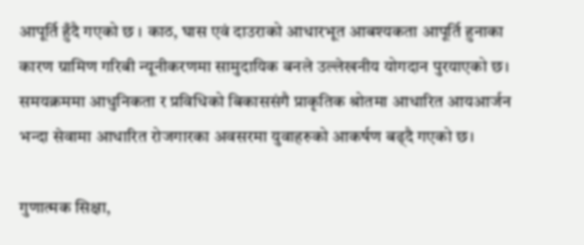आपूर्ति हुँदै गएको छ । काठ, घास एवं दाउराको आधारभूत आबश्यकता आपूर्ति हुनाका कारण ग्रामिण गरिबी न्यूनीकरणमा सामुदायिक बनले उल्लेखनीय योगदान पुरयाएको छ। समयक्रममा आधुनिकता र प्रविधिको बिकाससंगै प्राकृतिक श्रोतमा आधारित आयआर्जन भन्दा सेवामा आधारित रोजगारका अवसरमा युवाहरुको आकर्षण बढ्दै गएको छ।

गुणात्मक सिक्षा,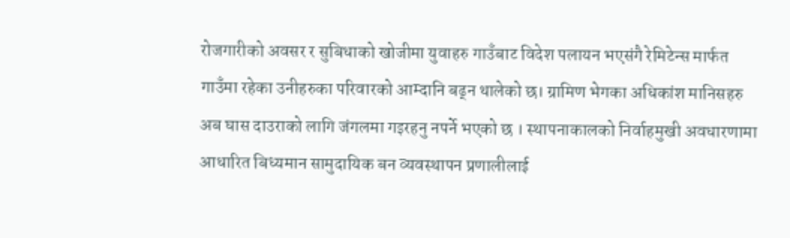रोजगारीको अवसर र सुबिधाको खोजीमा युवाहरु गाउँबाट विदेश पलायन भएसंगै रेमिटेन्स मार्फत गाउँमा रहेका उनीहरुका परिवारको आम्दानि बढ्न थालेको छ। ग्रामिण भेगका अधिकांश मानिसहरु अब घास दाउराको लागि जंगलमा गइरहनु नपर्ने भएको छ । स्थापनाकालको निर्वाहमुखी अवधारणामा आधारित बिध्यमान सामुदायिक बन व्यवस्थापन प्रणालीलाई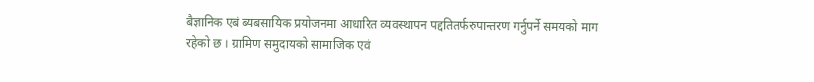बैज्ञानिक एबं ब्यबसायिक प्रयोजनमा आधारित व्यवस्थापन पद्दतितर्फरुपान्तरण गर्नुपर्ने समयको माग रहेको छ । ग्रामिण समुदायको सामाजिक एवं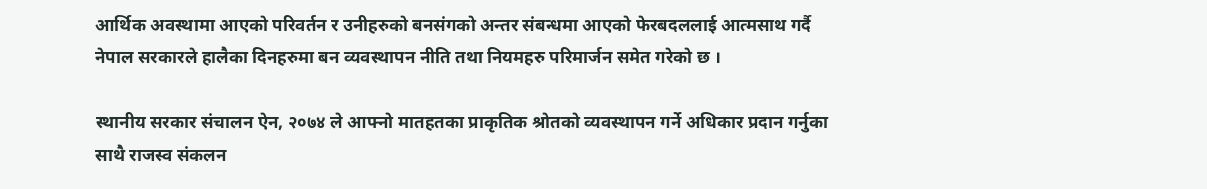आर्थिक अवस्थामा आएको परिवर्तन र उनीहरुको बनसंगको अन्तर संबन्धमा आएको फेरबदललाई आत्मसाथ गर्दै नेपाल सरकारले हालैका दिनहरुमा बन व्यवस्थापन नीति तथा नियमहरु परिमार्जन समेत गरेको छ ।

स्थानीय सरकार संचालन ऐन, २०७४ ले आफ्नो मातहतका प्राकृतिक श्रोतको व्यवस्थापन गर्ने अधिकार प्रदान गर्नुका साथै राजस्व संकलन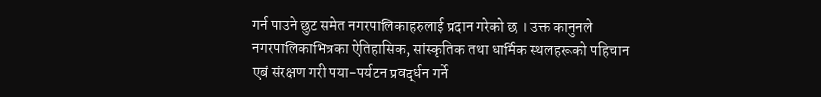गर्न पाउने छुट समेत नगरपालिकाहरुलाई प्रदान गरेको छ । उक्त कानुनले नगरपालिकाभित्रका ऐतिहासिक, सांस्कृतिक तथा धार्मिक स्थलहरूको पहिचान एबं संरक्षण गरी पया-पर्यटन प्रवर्द्धन गर्ने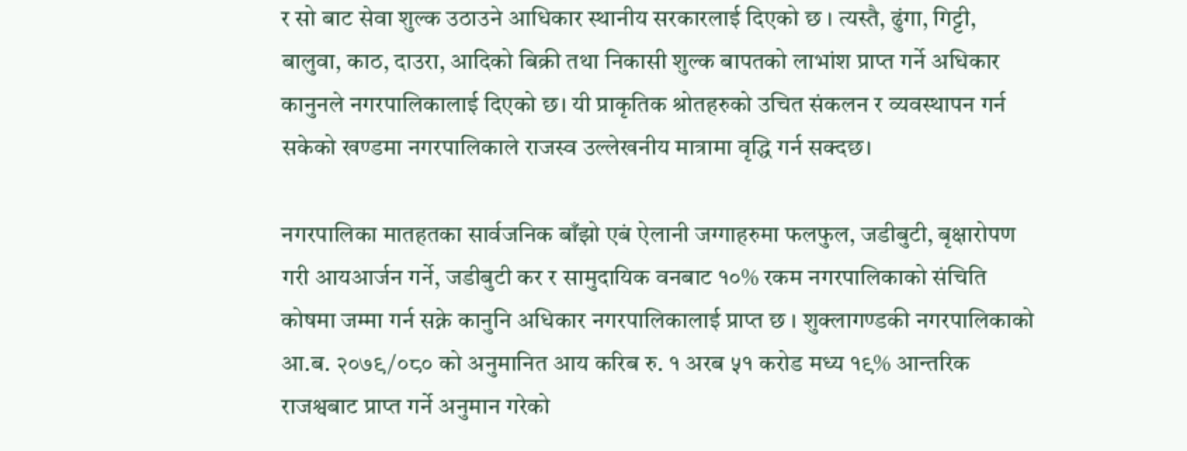र सो बाट सेवा शुल्क उठाउने आधिकार स्थानीय सरकारलाई दिएको छ । त्यस्तै, ढुंगा, गिट्टी, बालुवा, काठ, दाउरा, आदिको बिक्री तथा निकासी शुल्क बापतको लाभांश प्राप्त गर्ने अधिकार कानुनले नगरपालिकालाई दिएको छ। यी प्राकृतिक श्रोतहरुको उचित संकलन र व्यवस्थापन गर्न सकेको खण्डमा नगरपालिकाले राजस्व उल्लेखनीय मात्रामा वृद्धि गर्न सक्दछ।

नगरपालिका मातहतका सार्वजनिक बाँझो एबं ऐलानी जग्गाहरुमा फलफुल, जडीबुटी, बृक्षारोपण गरी आयआर्जन गर्ने, जडीबुटी कर र सामुदायिक वनबाट १०% रकम नगरपालिकाको संचिति कोषमा जम्मा गर्न सक्ने कानुनि अधिकार नगरपालिकालाई प्राप्त छ । शुक्लागण्डकी नगरपालिकाको आ.ब. २०७९/०८० को अनुमानित आय करिब रु. १ अरब ५१ करोड मध्य १९% आन्तरिक राजश्वबाट प्राप्त गर्ने अनुमान गरेको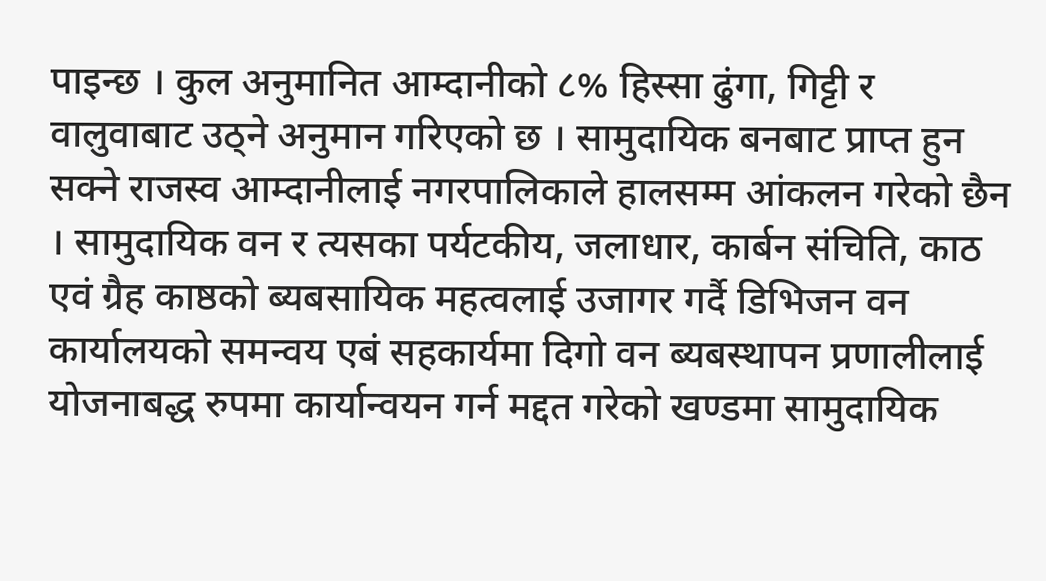पाइन्छ । कुल अनुमानित आम्दानीको ८% हिस्सा ढुंगा, गिट्टी र वालुवाबाट उठ्ने अनुमान गरिएको छ । सामुदायिक बनबाट प्राप्त हुन सक्ने राजस्व आम्दानीलाई नगरपालिकाले हालसम्म आंकलन गरेको छैन । सामुदायिक वन र त्यसका पर्यटकीय, जलाधार, कार्बन संचिति, काठ एवं ग्रैह काष्ठको ब्यबसायिक महत्वलाई उजागर गर्दै डिभिजन वन कार्यालयको समन्वय एबं सहकार्यमा दिगो वन ब्यबस्थापन प्रणालीलाई योजनाबद्ध रुपमा कार्यान्वयन गर्न मद्दत गरेको खण्डमा सामुदायिक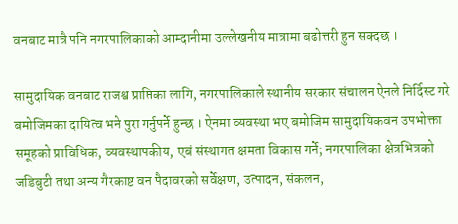वनबाट मात्रै पनि नगरपालिकाको आम्दानीमा उल्लेखनीय मात्रामा बढोत्तरी हुन सक्दछ ।

सामुदायिक वनबाट राजश्व प्राप्तिका लागि, नगरपालिकाले स्थानीय सरकार संचालन ऐनले निर्दिस्ट गरे बमोजिमका दायित्व भने पुरा गर्नुपर्ने हुन्छ । ऐनमा व्यवस्था भए बमोजिम सामुदायिकवन उपभोक्ता समूहको प्राविधिक, व्यवस्थापकीय, एबं संस्थागत क्षमता विकास गर्ने; नगरपालिका क्षेत्रभित्रको जडिबुटी तथा अन्य गैरकाष्ट वन पैदावरको सर्वेक्षण, उत्पादन, संकलन,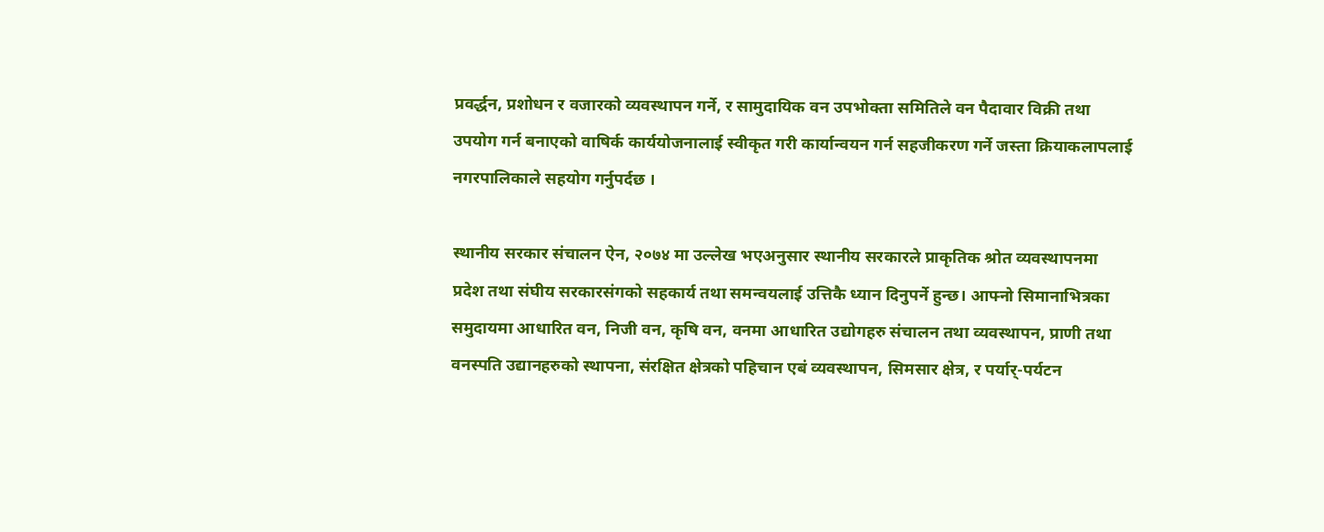प्रवर्द्धन, प्रशोधन र वजारको व्यवस्थापन गर्ने, र सामुदायिक वन उपभोक्ता समितिले वन पैदावार विक्री तथा उपयोग गर्न बनाएको वाषिर्क कार्ययोजनालाई स्वीकृत गरी कार्यान्वयन गर्न सहजीकरण गर्ने जस्ता क्रियाकलापलाई नगरपालिकाले सहयोग गर्नुपर्दछ ।

स्थानीय सरकार संचालन ऐन, २०७४ मा उल्लेख भएअनुसार स्थानीय सरकारले प्राकृतिक श्रोत व्यवस्थापनमा प्रदेश तथा संघीय सरकारसंगको सहकार्य तथा समन्वयलाई उत्तिकै ध्यान दिनुपर्ने हुन्छ। आफ्नो सिमानाभित्रका समुदायमा आधारित वन, निजी वन, कृषि वन, वनमा आधारित उद्योगहरु संचालन तथा व्यवस्थापन, प्राणी तथा वनस्पति उद्यानहरुको स्थापना, संरक्षित क्षेत्रको पहिचान एबं व्यवस्थापन, सिमसार क्षेत्र, र पर्यार्-पर्यटन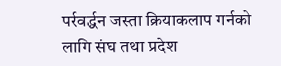पर्रवर्द्धन जस्ता क्रियाकलाप गर्नको लागि संघ तथा प्रदेश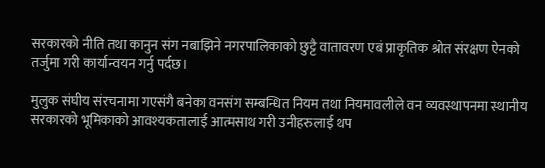सरकारको नीति तथा कानुन संग नबाझिने नगरपालिकाको छुट्टै वातावरण एबं प्राकृतिक श्रोत संरक्षण ऐनको तर्जुमा गरी कार्यान्वयन गर्नु पर्दछ।

मुलुक संघीय संरचनामा गएसंगै बनेका वनसंग सम्बन्धित नियम तथा नियमावलीले वन व्यवस्थापनमा स्थानीय सरकारको भूमिकाको आवश्यकतालाई आत्मसाथ गरी उनीहरुलाई थप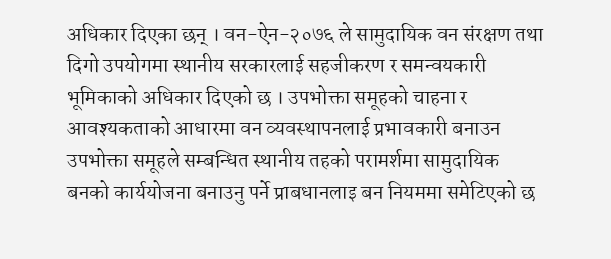अधिकार दिएका छन् । वन-ऐन-२०७६ ले सामुदायिक वन संरक्षण तथा दिगो उपयोगमा स्थानीय सरकारलाई सहजीकरण र समन्वयकारी भूमिकाको अधिकार दिएको छ । उपभोक्ता समूहको चाहना र आवश्यकताको आधारमा वन व्यवस्थापनलाई प्रभावकारी बनाउन उपभोक्ता समूहले सम्बन्धित स्थानीय तहको परामर्शमा सामुदायिक बनको कार्ययोजना बनाउनु पर्ने प्राबधानलाइ बन नियममा समेटिएको छ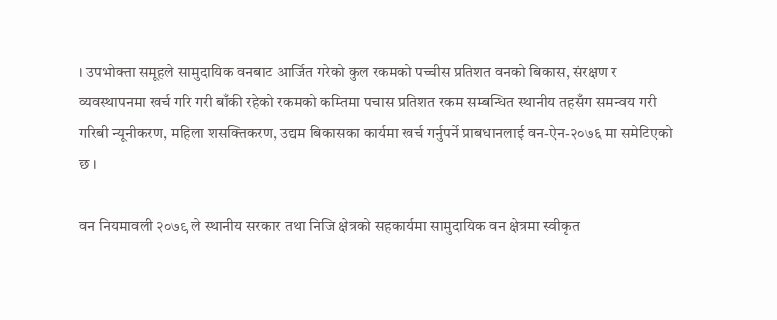। उपभोक्ता समूहले सामुदायिक वनबाट आर्जित गरेको कुल रकमको पच्चीस प्रतिशत वनको बिकास, संरक्षण र व्यवस्थापनमा खर्च गरि गरी बाँकी रहेको रकमको कम्तिमा पचास प्रतिशत रकम सम्बन्धित स्थानीय तहसँग समन्वय गरी गरिबी न्यूनीकरण, महिला शसक्तिकरण, उद्यम बिकासका कार्यमा खर्च गर्नुपर्ने प्राबधानलाई वन-ऐन-२०७६ मा समेटिएको छ ।

वन नियमावली २०७९ ले स्थानीय सरकार तथा निजि क्षेत्रको सहकार्यमा सामुदायिक वन क्षेत्रमा स्वीकृत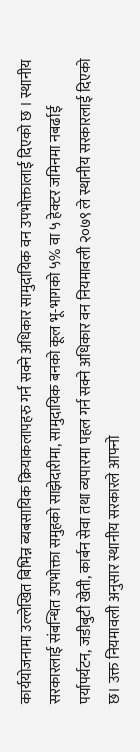कार्ययोजनामा उल्लेखित बिभिन्न ब्यबसायिक क्रियाकलापहरु गर्न सक्ने अधिकार सामुदायिक वन उपभोक्तालाई दिएको छ । स्थानीय सरकारलाई संबन्धित उपभोक्ता समुहको साझेदारीमा, सामुदायिक बनको कूल भू-भागको ५% वा ५ हेक्टर जमिनमा नबर्ढाई पर्यापर्यटन, जडीबुटी खेती, कार्बन सेवा तथा व्यपारमा पहल गर्न सक्ने अधिकार वन नियमावली २०७९ ले स्थानीय सरकारलाई दिएको छ। उक्त नियमावली अनुसार स्थानीय सरकारले आफ्नो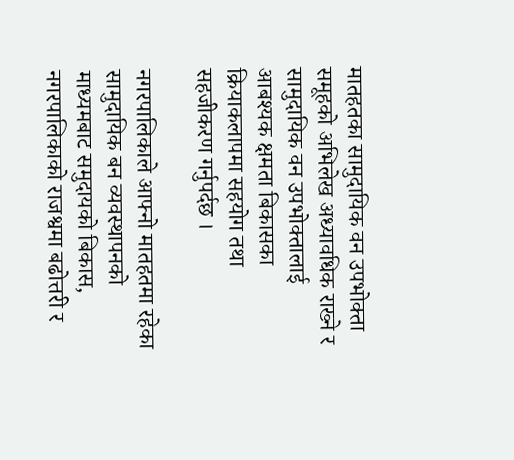मातहतका सामुदायिक वन उपभोक्ता समूहको अभिलेख अध्यावधिक राख्ने र सामुदायिक वन उपभोक्तालाई आबश्यक क्षमता बिकासका क्रियाकलापमा सहयोग तथा सहजीकरण गर्नुपर्दछ ।

नगरपालिकाले आफ्नो मातहतमा रहेका सामुदायिक बन व्यवस्थापनको माध्यमबाट समुदायको बिकास, नगरपालिकाको राजश्वमा बढोत्तरी र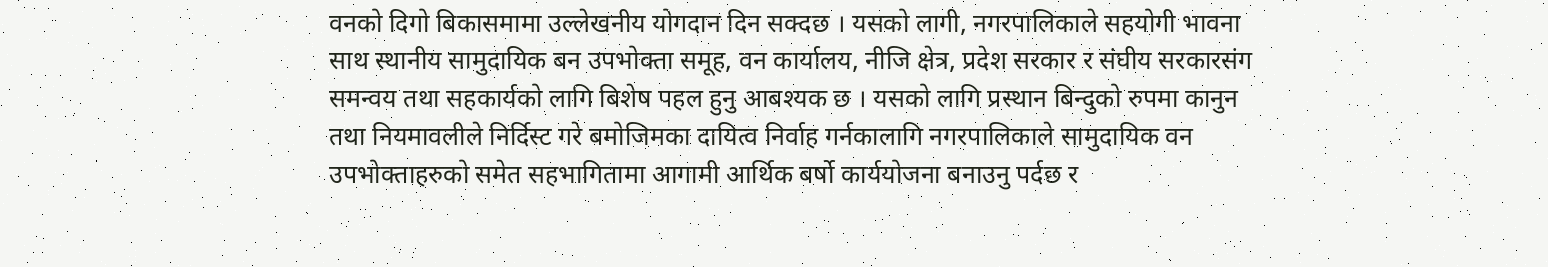वनको दिगो बिकासमामा उल्लेखनीय योगदान दिन सक्दछ । यसको लागी, नगरपालिकाले सहयोगी भावना साथ स्थानीय सामुदायिक बन उपभोक्ता समूह, वन कार्यालय, नीजि क्षेत्र, प्रदेश सरकार र संघीय सरकारसंग समन्वय तथा सहकार्यको लागि बिशेष पहल हुनु आबश्यक छ । यसको लागि प्रस्थान बिन्दुको रुपमा कानुन तथा नियमावलीले निर्दिस्ट गरे बमोजिमका दायित्व निर्वाह गर्नकालागि नगरपालिकाले सामुदायिक वन उपभोक्ताहरुको समेत सहभागितामा आगामी आर्थिक बर्षो कार्ययोजना बनाउनु पर्दछ र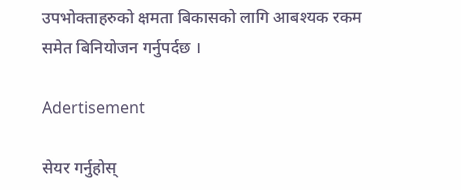उपभोक्ताहरुको क्षमता बिकासको लागि आबश्यक रकम समेत बिनियोजन गर्नुपर्दछ ।

Adertisement

सेयर गर्नुहोस्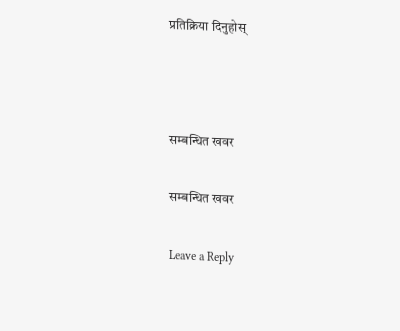प्रतिक्रिया दिनुहोस्



सम्बन्धित खवर

सम्बन्धित खवर

Leave a Reply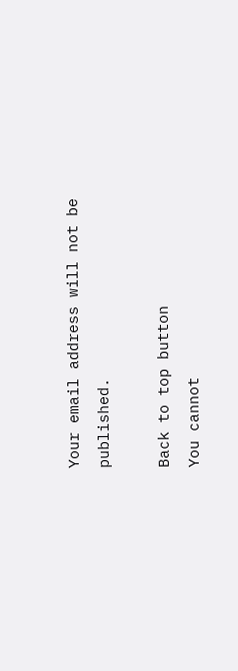Your email address will not be published.

Back to top button
You cannot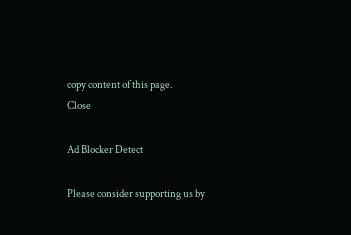copy content of this page.
Close

Ad Blocker Detect

Please consider supporting us by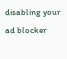disabling your ad blocker